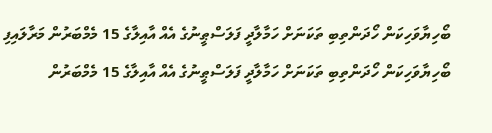ބޯހިޔާވަހިކަން ހޯދަންތިބި ތަކަނަށް ހަމާލާދީ ފަލަސްޠީނުގެ އެއް އާއިލާގެ 15 މެމްބަރުން މަރާލައިފި
ބޯހިޔާވަހިކަން ހޯދަންތިބި ތަކަނަށް ހަމާލާދީ ފަލަސްޠީނުގެ އެއް އާއިލާގެ 15 މެމްބަރުން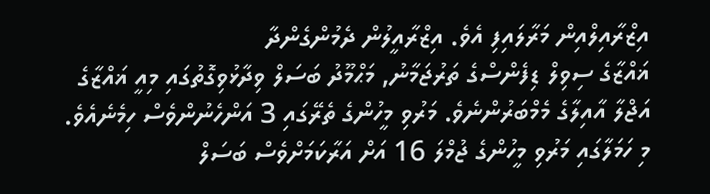އިޒްރާއިލްއިން މަރާލައިފި އެވެ. އިޒްރާއީލުން ދެމުންގެންދާ
ޣައްޒާގެ ސިވިލް ޑިފެންސްގެ ތަރުޖަމާނު, މަޙްމޫދު ބަސަލް ވިދާޅުވިގޮތުގައި މިއީ ޣައްޒާގެ އަޖްލާ އާއިލާގެ މެމްބަރުންނެވެ. މަރުވި މީހުންގެ ތެރޭގައި 3 އަންހެނުންވެސް ހިމެނެއެވެ. މި ހަމަލާގައި މަރުވި މީހުންގެ ޖުމްލަ 16 އަށް އަރާކަމަށްވެސް ބަސަލް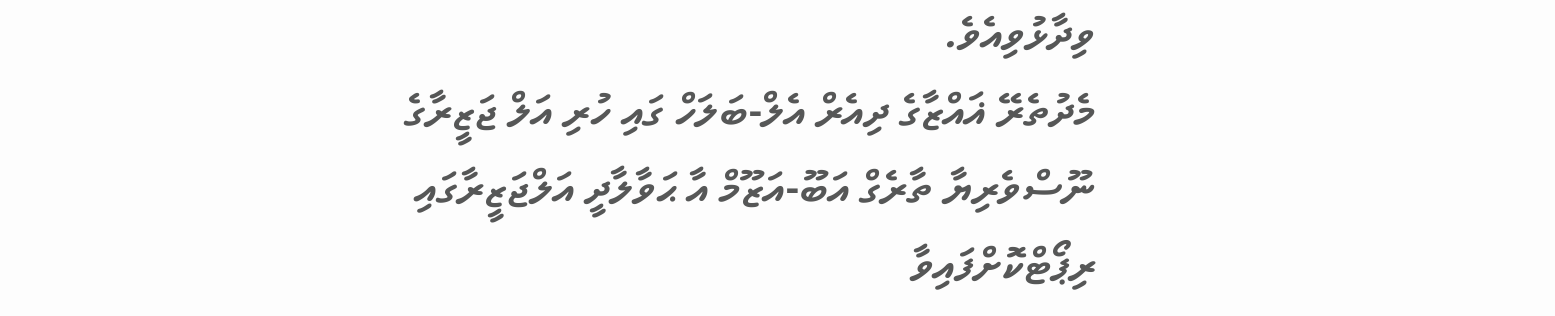ވިދާޅުވިއެވެ.
މެދުތެރޭ ޣައްޒާގެ ދިއެރް އެލް-ބަލަހް ގައި ހުރި އަލް ޖަޒީރާގެ ނޫސްވެރިޔާ ތާރެގް އަބޫ-އަޒޫމް އާ ޙަވާލާދީ އަލްޖަޒީރާގައި ރިޕޯޓްކޮށްފައިވާ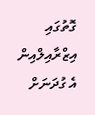ގޮތުގައި އިޒްރާއިލްއިން އެ ގުދަނަށް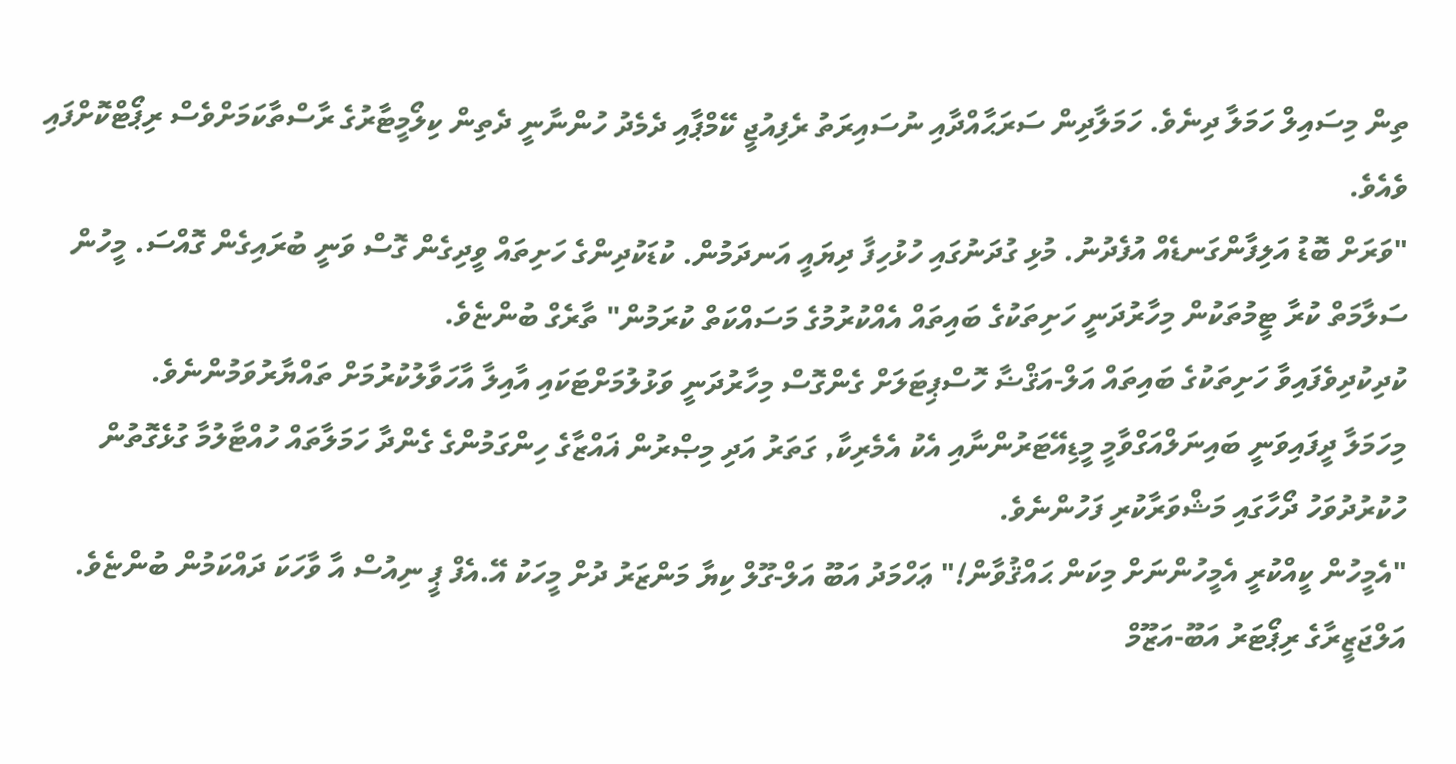ތިން މިސައިލް ހަމަލާ ދިނެވެ. ހަމަލާދިން ސަރަޙާއްދާއި ނުސައިރަތު ރެފިއުޖީ ކޭމްޕާއި ދެމެދު ހުންނާނީ ދެތިން ކިލޯމީޓާރުގެ ރާސްތާކަމަށްވެސް ރިޕޯޓްކޮށްފައި ވެއެވެ.
"ވަރަށް ބޮޑު އަލިފާންގަނޑެއް އުފެދުނު. މުޅި ގުދަނުގައި ހުޅުހިފާ ދިޔައީ އަނދަމުން. ކުޑަކުދިންގެ ހަށިތައް ވީދިގެން ގޮސް ވަނީ ބުރައިގެން ގޮއްސަ. މީހުން ސަލާމަތް ކުރާ ޓީމުތަކުން މިހާރުދަނީ ހަށިތަކުގެ ބައިތައް އެއްކުރުމުގެ މަސައްކަތް ކުރަމުން" ތާރެގް ބުންޏެވެ.
ކުދިކުދިވެފައިވާ ހަށިތަކުގެ ބައިތައް އަލް-އަޤްޟާ ހޮސްޕިޓަލަށް ގެންގޮސް މިހާރުދަނީ ވަޅުލުމަށްޓަކައި އާއިލާ އާހަވާލުކުރުމަށް ތައްޔާރުވަމުންނެވެ.
މިހަމަލާ ދީފައިވަނީ ބައިނަލްއަގްވާމީ މީޑިއޭޓަރުންނާއި އެކު އެމެރިކާ, ގަތަރު އަދި މިޞްރުން ޣައްޒާގެ ހިންގަމުންގެ ގެންދާ ހަމަލާތައް ހުއްޓާލުމާ ގުޅެގޮތުން ހުކުރުދުވަހު ދޯހާގައި މަޝްވަރާކުރި ފަހުންނެވެ.
"އެމީހުން ކީއްކުރީ އެމީހުންނަށް މިކަން ޙައްޤުވާން!" ޢަހްމަދު އަބޫ އަލް-ގޫލް ކިޔާ މަންޒަރު ދުށް މީހަކު އޭ.އެފް ޕީ ނިއުސް އާ ވާހަކަ ދައްކަމުން ބުންޏެވެ.
އަލްޖަޒީރާގެ ރިޕޯޓަރު އަބޫ-އަޒޫމް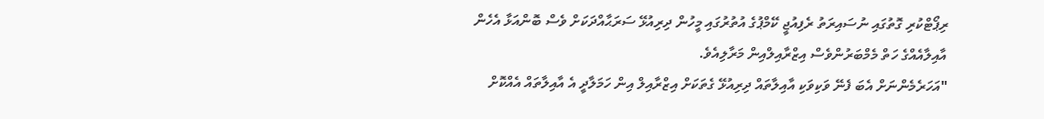ރިޕޯޓްކުރި ގޮތުގައި ނުސައިރަތު ރެފިއުޖީ ކޭމްޕުގެ އުތުރުގައި މީހުން ދިރިއުޅޭ ސަރަޙާއްދަކަށް ވެސް ބޮންއަޅާ އެހެން އާއިލާއެއްގެ ހަތް މެމްބަރުންވެސް އިޒްރާއިލްއިން މަރާލިއެވެ.
"އަހަރެމެންނަށް އެބަ ފެނޭ ވަކިވަކި އާއިލާތައް ދިރިއުޅޭ ގެތަކަށް އިޒްރާއިލް އިން ހަމަލާދީ އެ އާއިލާތައް އެއްކޮށް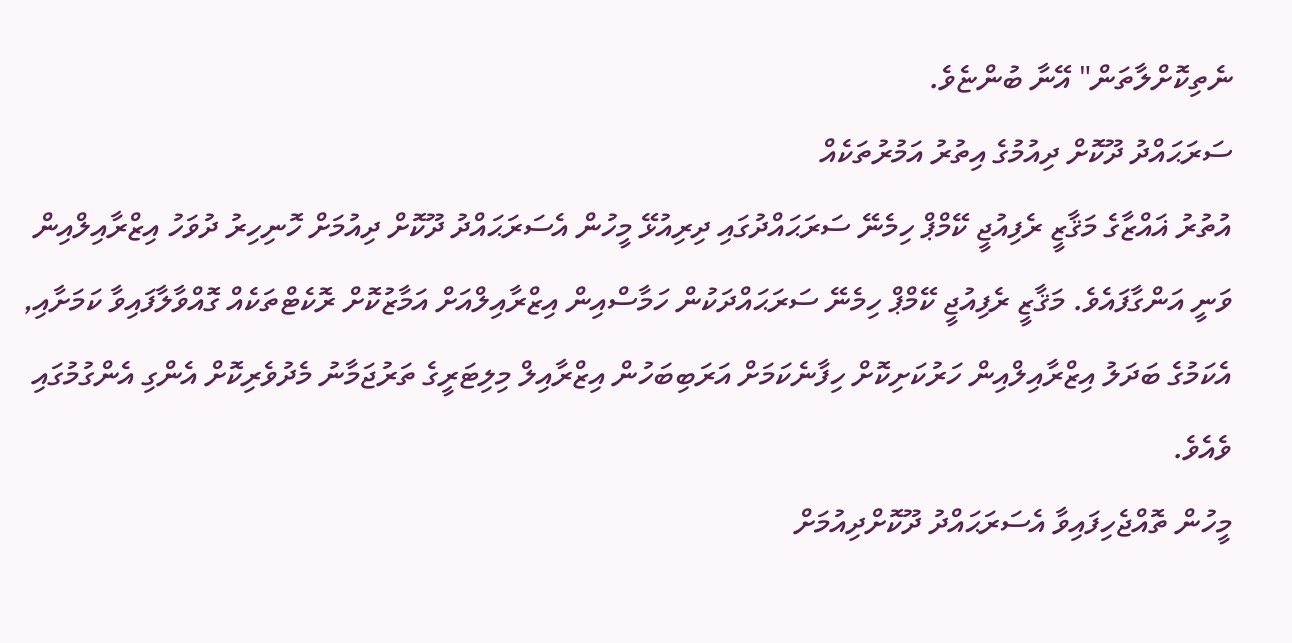ނެތިކޮށްލާތަން" އޭނާ ބުންޏެވެ.
ސަރަޙައްދު ދޫކޮށް ދިއުމުގެ އިތުރު އަމުރުތަކެއް
އުތުރު ޣައްޒާގެ މަޤާޒީ ރެފިއުޖީ ކޭމްޕް ހިމެނޭ ސަރަޙައްދުގައި ދިރިއުޅޭ މީހުން އެސަރަޙައްދު ދޫކޮށް ދިއުމަށް ހޮނިހިރު ދުވަހު އިޒްރާއިލްއިން ވަނީ އަންގާފައެވެ. މަޤާޒީ ރެފިއުޖީ ކޭމްޕް ހިމެނޭ ސަރަޙައްދަކުން ހަމާސްއިން އިޒްރާއިލްއަށް އަމާޒުކޮށް ރޮކެޓްތަކެއް ގޮއްވާލާފައިވާ ކަމަށާއި, އެކަމުގެ ބަދަލު އިޒްރާއިލްއިން ހަރުކަށިކޮށް ހިފާނެކަމަށް އަރަބިބަހުން އިޒްރާއިލް މިލިޓަރީގެ ތަރުޖަމާނު މެދުވެރިކޮށް އެންގި އެންގުމުގައި ވެއެވެ.
މީހުން ތޮއްޖެހިފައިވާ އެސަރަޙައްދު ދޫކޮށްދިއުމަށް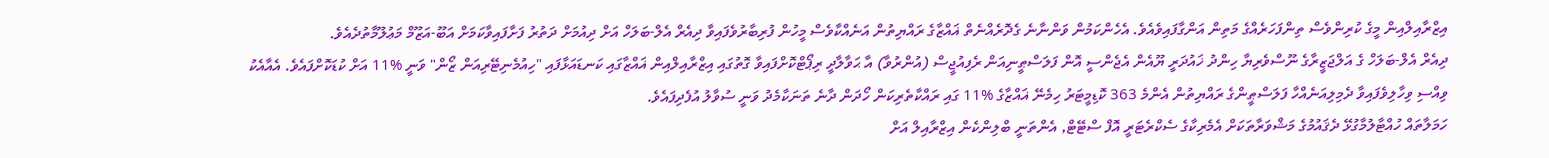އިޒްރާއިލްއިން މީގެ ކުރިންވެސް ތިންފަހަރެއްގެ މަތިން އަންގާފައިވެއެވެ. އެހެންކަމުން ވަންނާނެ ގެދޮރެއްނެތް ޣައްޒާގެ ރައްޔިތުން އަނެއްކާވެސް މީހުން ފުރިބާރުވެފައިވާ ދިއެރް އެލް-ބަލަހް އަށް ދިއުމަށް ދަތުރު ފަށާފައިވާކަމަށް އަބޫ-އަޒޫމް މަޢުލޫމާތުދެއެވެ.
ދިއެރް އެލް-ބަލަހް ގެ އަލްޖަޒީރާގެ ނޫސްވެރިޔާ ހިންދު ޚައުދަރީ ޔޫއެން އެޖެންސީ އޮން ފަލަސްޠީނިއަން ރެފިއުޖީސް (އުންރުވާ) އާ ޙަވާލާދީ ރިޕޯޓްކޮށްފައިވާ ގޮތުގައި އިޒްރާއިލްއިން ޣައްޒާގައި ކަނޑައަޅާފައި "ހިއުމެނިޓޭރިއަން ޒޯން" ވަނީ %11 އަށް ކުޑަކޮށްފައެވެ. އެއާއެކު ވިއްސި ވިހާލިވެފައިވާ ދެމިލިއަނެއްހާ ފަލަސްޠީންގެ ރައްޔިތުން އެންމެ 363 ކޮޑިމީޓަރު ހިމެނޭ ޣައްޒާގެ %11 ގައި ރައްކާތެރިކަން ހޯދަން ދާނެ ތަނަކާމެދު ވަނީ ސުވާލު އުފެދިފައެވެ.
ހަމަލާތައް ހުއްޓާލުމާގުޅޭ ދެޤައުމުގެ މަޝްވަރާތަކަށް އެމެރިކާގެ ސެކްރެޓަރީ އޮފް ސްޓޭޓް, އެންތަނީ ބްލިންކެން އިޒްރާއިލް އަށް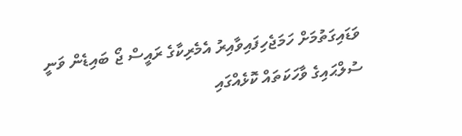ވަޑައިގަތުމަށް ހަމަޖެހިފައިވާއިރު އެމެރިކާގެ ރައީސް ޖޯ ބައިޑެން ވަނީ ސުލްޙައިގެ ވާހަކަތައް ކޮޅެއްގައި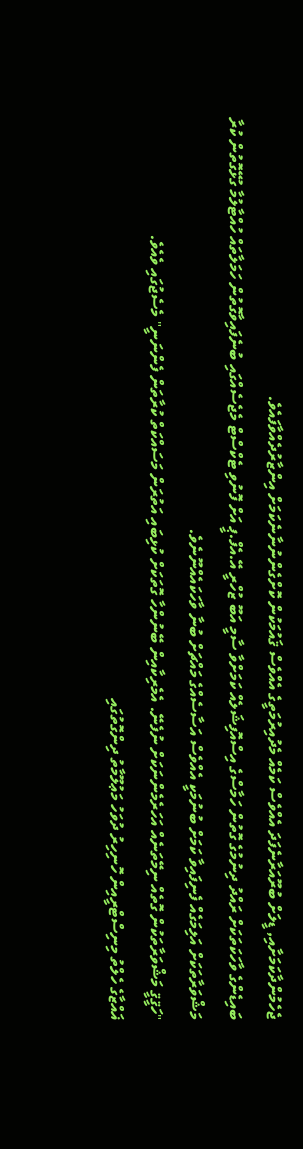ޖެހެމުންދާކަމަށާއި, ޑީލަށް ބުރޫއަރާނެފަދަ އެއްވެސް ކަމެއް މެދުއިރުމަތީގެ އެއްވެސް ޤައުމަކުން ކޮށްގެންނުނާނެކަމަށް އިންޒާރުދެއްވާފައެވެ.
ބައިޑެންގެ ވާހަކަތަކަށް ރައްދު ދިނުމުގެ ގޮތުން ހަމާސްގެ އިސްއޮފިޝަލެއް ކަމަށްވާ ސާމީ އަބޫ ޒުހްރީ އޭ.އެފް.ޕީ އަށް ފޮނުވި ޓެކްސްޓް މެޖެސެއްގައި ބުނެފައިވާގޮތުން ހަމަލާތައް ހުއްޓާލުމާ ގުޅޭގޮތުން ކުރާ މަޝްވަރާތަކަށް އަލިމަގެއް ފެނިފައިވާ ކަމަށް ބުނުމަކީ އެއްވެސް އަސާސެއްގެ މައްޗަށް ބުނާ ވާހަކައެއްނޫނެވެ.
"ހަޤީޤީ މަޝްވަރާތަކުން ގޮތެއް ނިމޭތަނެއް އަހަރެމެންނަކަށް ނުފެނޭ. އެމެރިކާއިން ބޭނުންހާ ގޮތަކަށް ކުޅިބައި އަތުރަން މަސައްކަތް ކުރާތަން ފެންނަނީ" މެސެޖުގައި ވެއެވެ.
ޣައްޒާގެ ހެލްތު މިނިސްޓްރީއިން ހޮނިހިރު ދުވަހު މަޢުލޫމާތު ދިންގޮތުގައި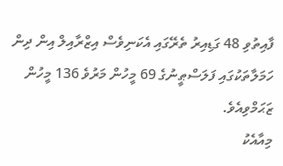ފާއިތުވި 48 ގަޑިއިރު ތެރޭގައި އެކަނިވެސް އިޒްރާއިލް އިން ދިން ހަމަލާތަކުގައި ފަލަސްޠީނުގެ 69 މީހުން މަރުވެ 136 މީހުން ޒަޙަމްވިއެވެ.
މިއާއެކު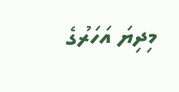މިދިޔަ އަހަރުގެ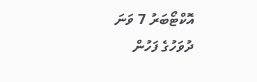އޮކްޓޯބަރު 7 ވަނަ ދުވަހުގެ ފަހުން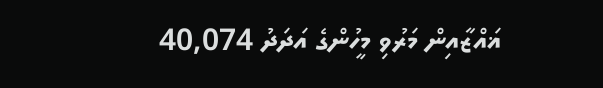ޣައްޒާއިން މަރުވި މީހުންގެ އަދަދު 40,074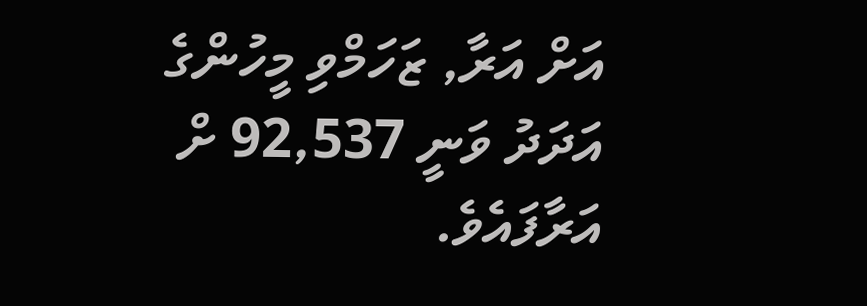އަށް އަރާ, ޒަހަމްވި މީހުންގެ އަދަދު ވަނީ 92,537 ށް އަރާފައެވެ.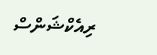ރިއެކްޝަންސް